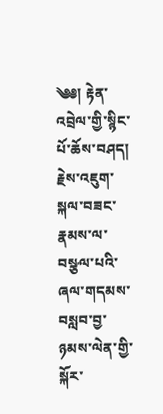༄༅། རྟེན་འབྲེལ་གྱི་སྙིང་པོ་ཆོས་བཤད།
རྗེས་འཇུག་སྐལ་བཟང་རྣམས་ལ་བསྩལ་པའི་ཞལ་གདམས་བསླབ་བྱ་ཉམས་ལེན་གྱི་སྐོར་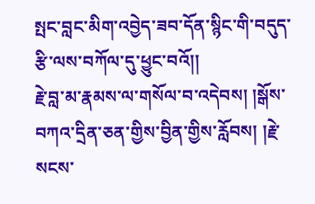སྤང་བླང་མིག་འབྱེད་ཟབ་དོན་སྙིང་གི་བདུད་རྩི་ལས་བཀོལ་དུ་ཕྱུང་བའོ།།
རྗེ་བླ་མ་རྣམས་ལ་གསོལ་བ་འདེབས། །སྒོས་བཀའ་དྲིན་ཅན་གྱིས་བྱིན་གྱིས་རློབས། །རྗེ་སངས་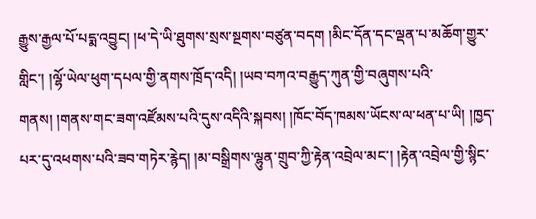རྒྱུས་རྒྱལ་པོ་པདྨ་འབྱུང། །ཕ་དེ་ཡི་ཐུགས་སྲས་སྔགས་བཙུན་བདག །མིང་དོན་དང་ལྡན་པ་མཆོག་གྱུར་གླིང་། །ལྷོ་ཡེལ་ཕུག་དཔལ་གྱི་ནགས་ཁྲོད་འདི། །ཡབ་བཀའ་བརྒྱུད་ཀུན་གྱི་བཞུགས་པའི་གནས། །གནས་གང་ཟག་འཛོམས་པའི་དུས་འདིའི་སྐབས། །ཁོང་བོད་ཁམས་ཡོངས་ལ་ཕན་པ་ཡི། །ཁྱད་པར་དུ་འཕགས་པའི་ཟབ་གཏེར་རྙེད། །མ་བསྒྲིགས་ལྷུན་གྲུབ་ཀྱི་རྟེན་འབྲེལ་མང་། །རྟེན་འབྲེལ་གྱི་སྙིང་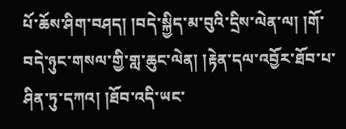པོ་ཆོས་ཤིག་བཤད། །བདེ་སྐྱིད་མ་བུའི་དྲིས་ལེན་ལ། །གོ་བདེ་ཉུང་གསལ་གྱི་གླ་ཆུང་ལེན། །རྟེན་དལ་འབྱོར་ཐོབ་པ་ཤིན་ཏུ་དཀའ། །ཐོབ་འདི་ཡང་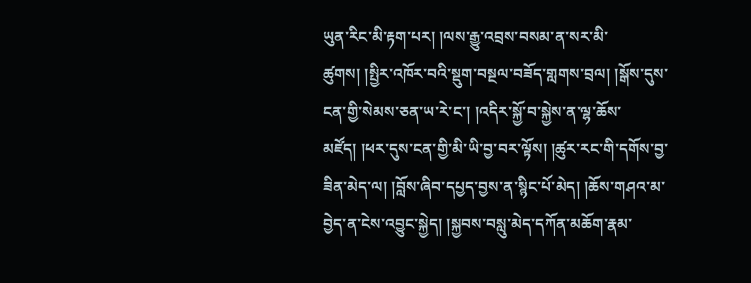ཡུན་རིང་མི་རྟག་པར། །ལས་རྒྱུ་འབྲས་བསམ་ན་སར་མི་ཚུགས། །སྤྱིར་འཁོར་བའི་སྡུག་བསྔལ་བཟོད་གླགས་བྲལ། །སྒོས་དུས་ངན་གྱི་སེམས་ཅན་ཡ་རེ་ང་། །འདིར་སྐྱོ་བ་སྐྱེས་ན་ལྷ་ཆོས་མཛོད། །ཕར་དུས་ངན་གྱི་མི་ཡི་བྱ་བར་ལྟོས། །ཚུར་རང་གི་དགོས་བྱ་ཟིན་མེད་ལ། །བློས་ཞིབ་དཔྱད་བྱས་ན་སྙིང་པོ་མེད། །ཆོས་གཤའ་མ་བྱེད་ན་ངེས་འབྱུང་སྐྱེད། །སྐྱབས་བསླུ་མེད་དཀོན་མཆོག་རྣམ་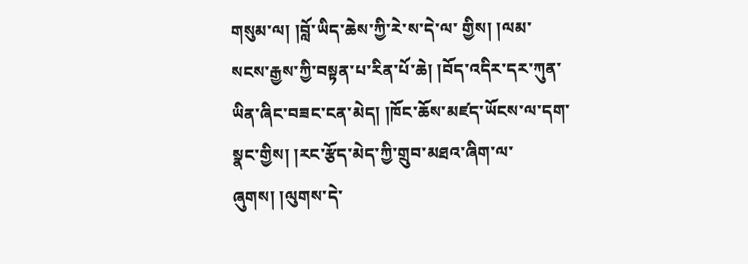གསུམ་ལ། །བློ་ཡིད་ཆེས་ཀྱི་རེ་ས་དེ་ལ་ གྱིས། །ལམ་སངས་རྒྱས་ཀྱི་བསྟན་པ་རིན་པོ་ཆེ། །བོད་འདིར་དར་ཀུན་ཡིན་ཞིང་བཟང་ངན་མེད། །ཁོང་ཆོས་མཛད་ཡོངས་ལ་དག་སྣང་གྱིས། །རང་རྩོད་མེད་ཀྱི་གྲུབ་མཐའ་ཞིག་ལ་ཞུགས། །ལུགས་དེ་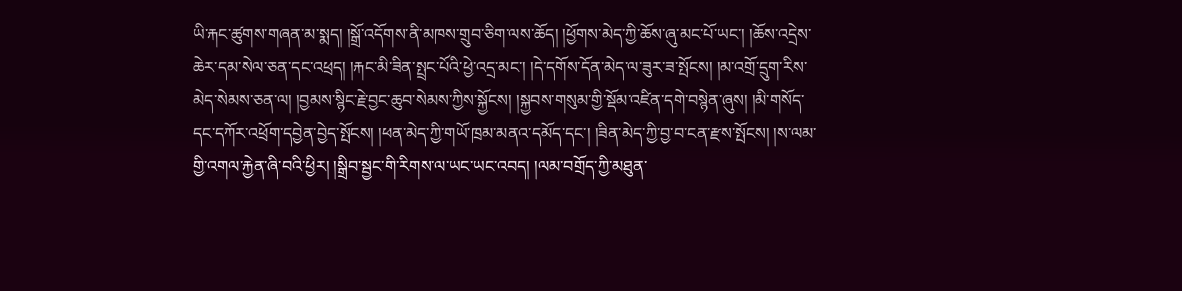ཡི་རྐང་ཚུགས་གཞན་མ་སྨད། །སྒྲོ་འདོགས་ནི་མཁས་གྲུབ་ཅིག་ལས་ཆོད། །ཕྱོགས་མེད་ཀྱི་ཆོས་ཞུ་མང་པོ་ཡང་། །ཆོས་འདྲེས་ཆེར་དམ་སེལ་ཅན་དང་འཕྲད། །རྐང་མི་ཟིན་སྤྲང་པོའི་ཕྱེ་འདྲ་མང་། །དེ་དགོས་དོན་མེད་ལ་ཟུར་ཟ་སྤོངས། །མ་འགྲོ་དྲུག་རིས་མེད་སེམས་ཅན་ལ། །བྱམས་སྙིང་རྗེ་བྱང་ཆུབ་སེམས་ཀྱིས་སྐྱོངས། །སྐྱབས་གསུམ་གྱི་སྡོམ་འཛིན་དགེ་བསྙེན་ཞུས། །མི་གསོད་དང་དཀོར་འཕྲོག་དབྱེན་བྱེད་སྤོངས། །ཕན་མེད་ཀྱི་གཡོ་ཁྲམ་མནའ་དམོད་དང་། །ཟིན་མེད་ཀྱི་བྱ་བ་ངན་རྫས་སྤོངས། །ས་ལམ་གྱི་འགལ་རྐྱེན་ཞི་བའི་ཕྱིར། །སྒྲིབ་སྦྱང་གི་རིགས་ལ་ཡང་ཡང་འབད། །ལམ་བགྲོད་ཀྱི་མཐུན་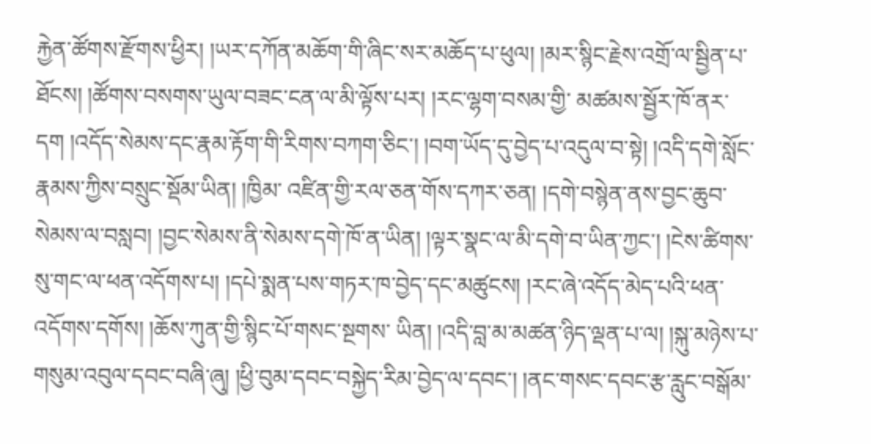རྐྱེན་ཚོགས་རྫོགས་ཕྱིར། །ཡར་དཀོན་མཆོག་གི་ཞིང་སར་མཆོད་པ་ཕུལ། །མར་སྙིང་རྗེས་འགྲོ་ལ་སྦྱིན་པ་ཐོངས། །ཚོགས་བསགས་ཡུལ་བཟང་ངན་ལ་མི་ལྟོས་པར། །རང་ལྷག་བསམ་གྱི་ མཚམས་སྦྱོར་ཁོ་ནར་དག །འདོད་སེམས་དང་རྣམ་རྟོག་གི་རིགས་བཀག་ཅིང་། །བག་ཡོད་དུ་བྱེད་པ་འདུལ་བ་སྟེ། །འདི་དགེ་སློང་རྣམས་ཀྱིས་བསྲུང་སྡོམ་ཡིན། །ཁྱིམ་ འཛིན་གྱི་རལ་ཅན་གོས་དཀར་ཅན། །དགེ་བསྙེན་ནས་བྱང་ཆུབ་སེམས་ལ་བསླབ། །བྱང་སེམས་ནི་སེམས་དགེ་ཁོ་ན་ཡིན། །ལྟར་སྣང་ལ་མི་དགེ་བ་ཡིན་ཀྱང་། །ངེས་ཚིགས་སུ་གང་ལ་ཕན་འདོགས་པ། །དཔེ་སྨན་པས་གཏར་ཁ་བྱེད་དང་མཚུངས། །རང་ཞེ་འདོད་མེད་པའི་ཕན་འདོགས་དགོས། །ཆོས་ཀུན་གྱི་སྙིང་པོ་གསང་སྔགས་ ཡིན། །འདི་བླ་མ་མཚན་ཉིད་ལྡན་པ་ལ། །སྐུ་མཉེས་པ་གསུམ་འབུལ་དབང་བཞི་ཞུ། །ཕྱི་བུམ་དབང་བསྐྱེད་རིམ་བྱེད་ལ་དབང་། །ནང་གསང་དབང་རྩ་རླུང་བསྒོམ་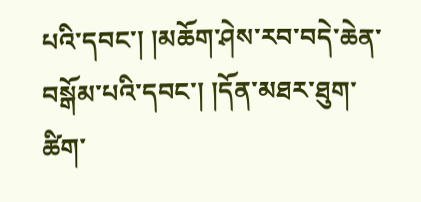པའི་དབང་། །མཆོག་ཤེས་རབ་བདེ་ཆེན་བསྒོམ་པའི་དབང་། །དོན་མཐར་ཐུག་ཚིག་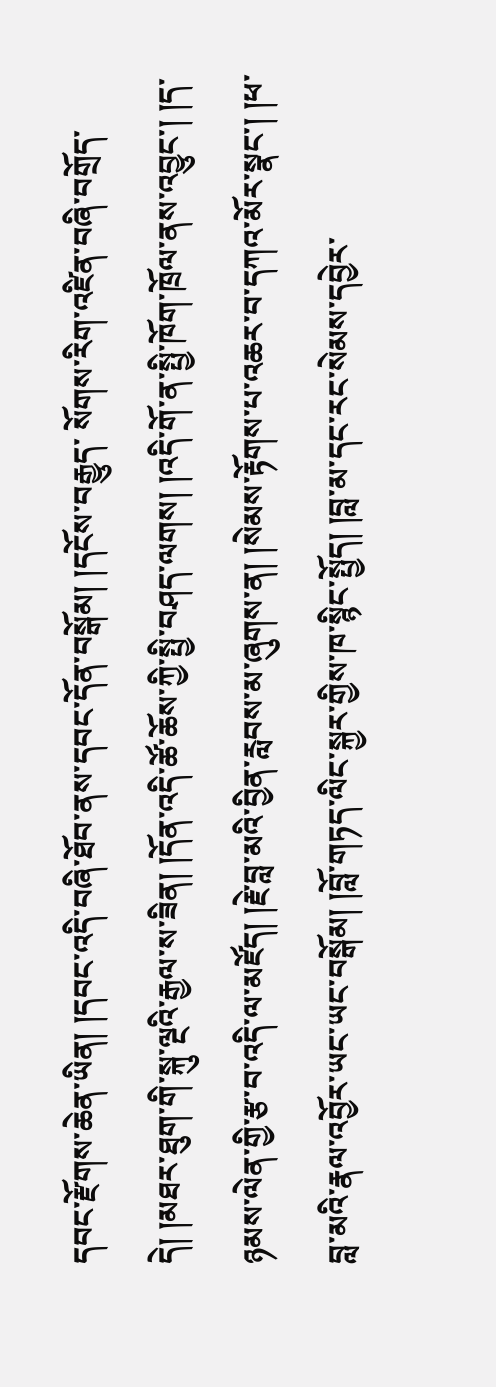དབང་རྫོགས་ཆེན་ཡིན། །དབང་འདི་བཞི་ཐོབ་ནས་དབང་དོན་བསྒོམ། །དངོས་བརྒྱུད་ སོགས་རིག་འཛིན་བཞི་བགྲོད་དེ། །མཐར་ཐུག་གི་སྐུ་ལྔའི་རྒྱལ་ས་ཟིན། །དོན་འདི་ཚོ་ཆོས་ཀྱི་སྤྱི་བཤད་ལགས། །འདི་གོ་ན་སྤྱི་ཁོག་ཁྲོལ་ནས་འབྱུང་། །ད་ཉམས་ལེན་གྱི་རྩ་བ་འདི་ལ་མཛོད། །རྗེ་བླ་མའི་བྱིན་རླབས་མ་ཞུགས་ན། །སེམས་རྟོགས་པ་འཆར་བ་དཀའ་མོར་སྣང་། །ཕ་བླ་མའི་རྣལ་འབྱོར་ཡང་ཡང་བསྒོམ། །བློ་གཏད་ལིང་སྐྱར་གྱིས་ཁ་སྙིང་སྤྱོད། །བླ་མ་དང་རང་སེམས་དབྱེར་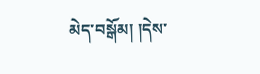མེད་བསྒོམ། །དེས་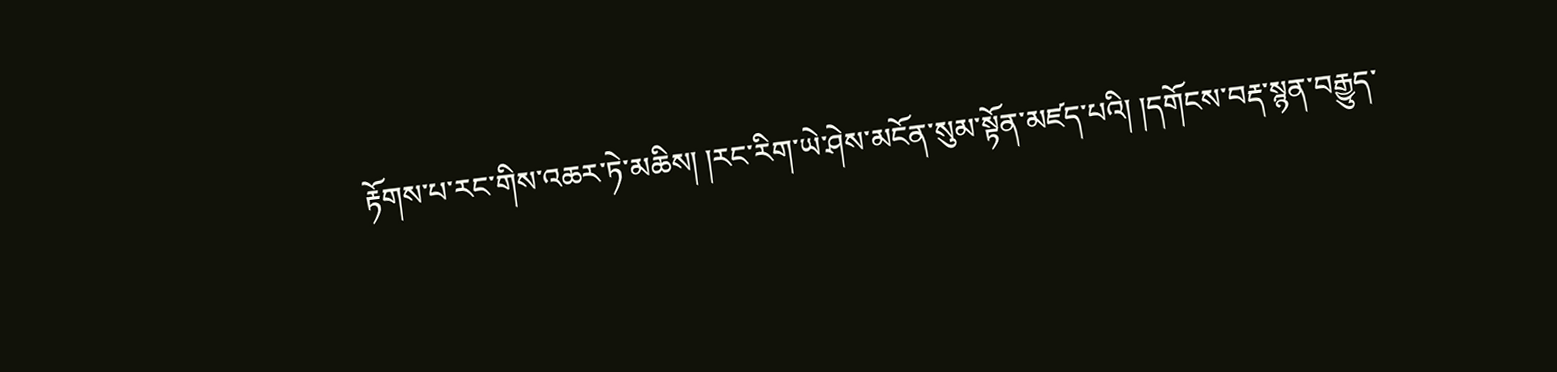རྟོགས་པ་རང་གིས་འཆར་ཏེ་མཆིས། །རང་རིག་ཡེ་ཤེས་མངོན་སུམ་སྟོན་མཛད་པའི། །དགོངས་བརྡ་སྙན་བརྒྱུད་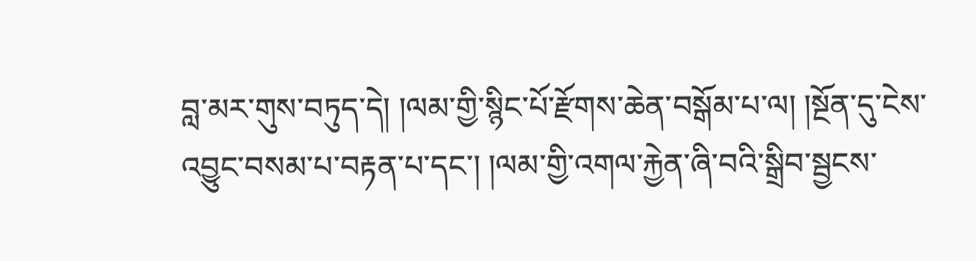བླ་མར་གུས་བཏུད་དེ། །ལམ་གྱི་སྙིང་པོ་རྫོགས་ཆེན་བསྒོམ་པ་ལ། །སྔོན་དུ་ངེས་འབྱུང་བསམ་པ་བརྟན་པ་དང་། །ལམ་གྱི་འགལ་རྐྱེན་ཞི་བའི་སྒྲིབ་སྦྱངས་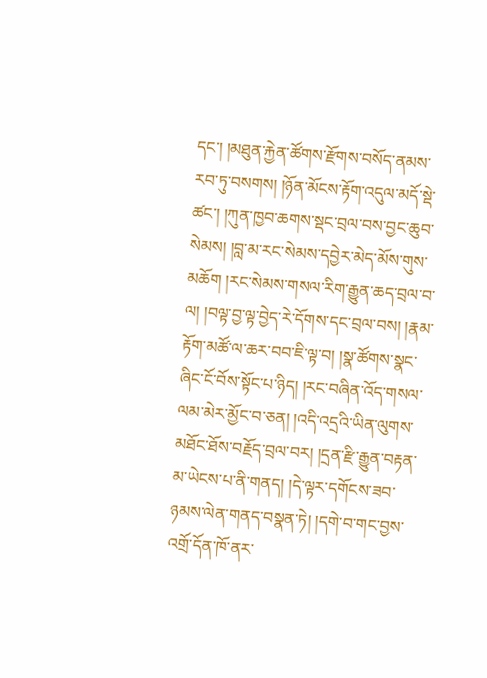དང་། །མཐུན་རྐྱེན་ཚོགས་རྫོགས་བསོད་ནམས་རབ་ཏུ་བསགས། །ཉོན་མོངས་རྟོག་འདུལ་མདོ་སྡེ་ཚང་། །ཀུན་ཁྱབ་ཆགས་སྡང་བྲལ་བས་བྱང་ཆུབ་སེམས། །བླ་མ་རང་སེམས་དབྱེར་མེད་མོས་གུས་མཆོག །རང་སེམས་གསལ་རིག་རྒྱུན་ཆད་བྲལ་བ་ལ། །བལྟ་བྱ་ལྟ་བྱེད་རེ་དོགས་དང་བྲལ་བས། །རྣམ་རྟོག་མཚོ་ལ་ཆར་བབ་ཇི་ལྟ་བ། །སྣ་ཚོགས་སྣང་ཞིང་ངོ་བོས་སྟོང་པ་ཉིད། །རང་བཞིན་འོད་གསལ་ལམ་མེར་མྱོང་བ་ཅན། །འདི་འདྲའི་ཡིན་ལུགས་མཐོང་ཐོས་བརྗོད་བྲལ་བར། །དྲན་རྫི་རྒྱུན་བརྟན་མ་ཡེངས་པ་ནི་གནད། །དེ་ལྟར་དགོངས་ཟབ་ཉམས་ལེན་གནད་བསྣན་ཏེ། །དགེ་བ་གང་བྱས་འགྲོ་དོན་ཁོ་ནར་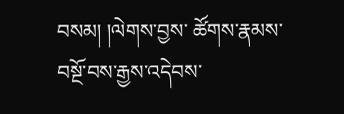བསམ། །ལེགས་བྱས་ ཚོགས་རྣམས་བསྔོ་བས་རྒྱས་འདེབས་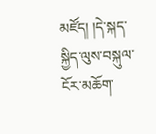མཛོད། །དེ་སྐད་སྐྱིད་ལུས་བསྐུལ་ངོར་མཆོག་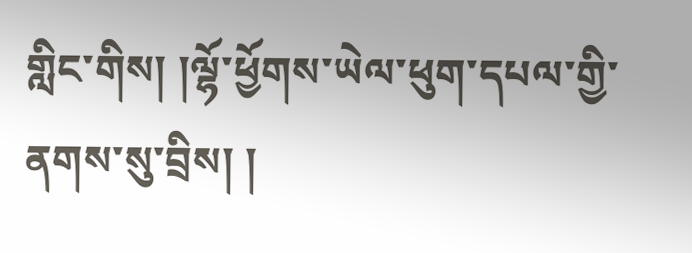གླིང་གིས། །ལྷོ་ཕྱོགས་ཡེལ་ཕུག་དཔལ་གྱི་ནགས་སུ་བྲིས། །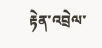རྟེན་འབྲེལ་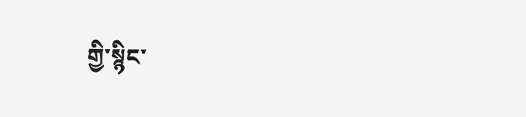གྱི་སྙིང་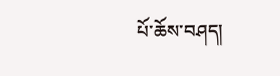པོ་ཆོས་བཤད།